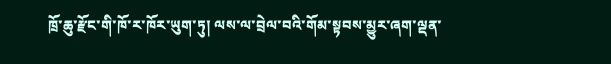ཁྲོ་ཆུ་རྫོང་གི་ཁོ་ར་ཁོར་ཡུག་ཏུ། ལས་ལ་བྲེལ་བའི་གོམ་སྟབས་མྱུར་ཞག་ལྡན་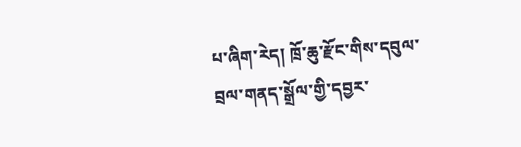པ་ཞིག་རེད། ཁྲོ་ཆུ་རྫོང་གིས་དབུལ་བྲལ་གནད་སྒྲོལ་གྱི་དབྱར་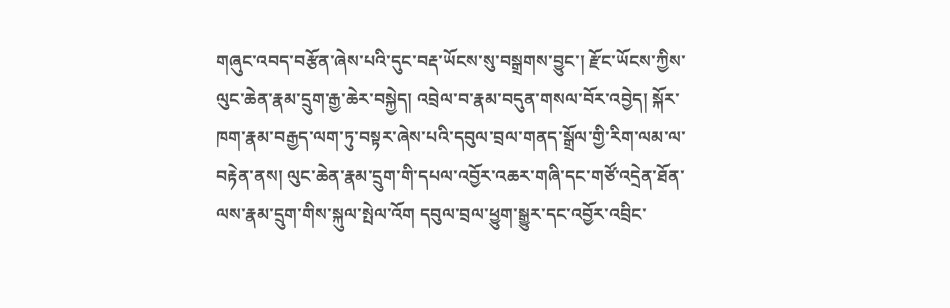གཞུང་འབད་བརྩོན་ཞེས་པའི་དུང་བརྡ་ཡོངས་སུ་བསྒྲགས་བྱུང་། རྫོང་ཡོངས་ཀྱིས་ལུང་ཆེན་རྣམ་དྲུག་རྒྱ་ཆེར་བསྐྱེད། འབྲེལ་བ་རྣམ་བདུན་གསལ་བོར་འབྱེད། སྐོར་ཁག་རྣམ་བརྒྱད་ལག་ཏུ་བསྟར་ཞེས་པའི་དབུལ་བྲལ་གནད་སྒྲོལ་གྱི་རིག་ལམ་ལ་བརྟེན་ནས། ལུང་ཆེན་རྣམ་དྲུག་གི་དཔལ་འབྱོར་འཆར་གཞི་དང་གཙོ་འདྲེན་ཐོན་ལས་རྣམ་དྲུག་གིས་སྐུལ་སྤེལ་འོག དབུལ་བྲལ་ཕྱུག་སྒྱུར་དང་འབྱོར་འབྲིང་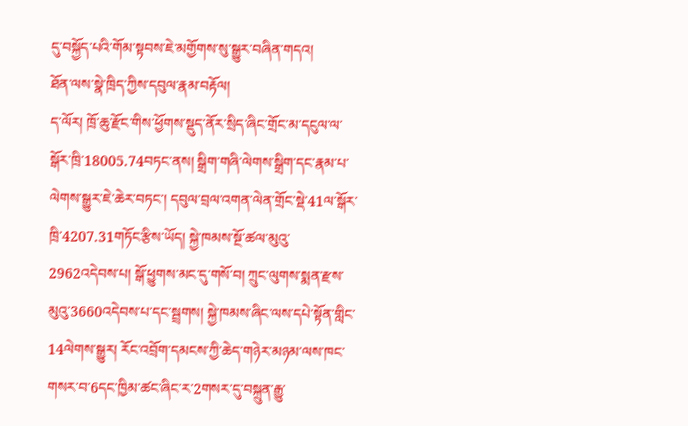དུ་བསྐྱོད་པའི་གོམ་སྟབས་ཇེ་མགྱོགས་སུ་སྒྱུར་བཞིན་གདའ།
ཐོན་ལས་སྣེ་ཁྲིད་ཀྱིས་དབུལ་རྣམ་བརྟོལ།
ད་ལོར། ཁྲོ་ཆུ་རྫོང་གིས་ཕྱོགས་སྡུད་ནོར་སྲིད་ཞིང་གྲོང་མ་དངུལ་ལ་སྒོར་ཁྲི་18005.74བཏང་ནས། སྒྲིག་གཞི་ལེགས་སྒྲིག་དང་རྣམ་པ་ལེགས་སྒྱུར་ཇེ་ཆེར་བཏང་། དབུལ་བྲལ་འགན་ལེན་གྲོང་སྡེ་41ལ་སྒོར་ཁྲི་4207.31གཏོང་རྩིས་ཡོད། སྐྱེ་ཁམས་སྔོ་ཚལ་མུའུ་2962འདེབས་པ། སྒོ་ཕྱུགས་མང་དུ་གསོ་བ། ཀྲུང་ལུགས་སྨན་རྫས་མུའུ་3660འདེབས་པ་དང་སྦྲགས། སྐྱེ་ཁམས་ཞིང་ལས་དཔེ་སྟོན་གླིང་14ལེགས་སྒྱུར། རོང་འབྲོག་དམངས་ཀྱི་ཆེད་གཉེར་མཉམ་ལས་ཁང་གསར་བ་6དང་ཁྱིམ་ཚང་ཞིང་ར་2གསར་དུ་བསྐྲུན་རྒྱུ་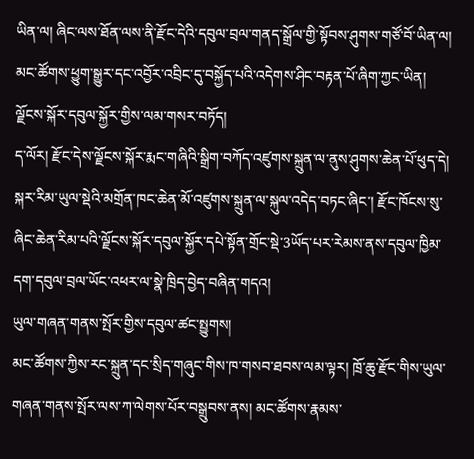ཡིན་ལ། ཞིང་ལས་ཐོན་ལས་ནི་རྫོང་དེའི་དབུལ་བྲལ་གནད་སྒྲོལ་གྱི་སྟོབས་ཤུགས་གཙོ་བོ་ཡིན་ལ། མང་ཚོགས་ཕྱུག་སྒྱུར་དང་འབྱོར་འབྲིང་དུ་བསྐྱོད་པའི་འདེགས་ཤིང་བརྟན་པོ་ཞིག་ཀྱང་ཡིན།
ལྗོངས་སྐོར་དབུལ་སྐྱོར་གྱིས་ལམ་གསར་བཏོད།
ད་ལོར། རྫོང་དེས་ལྗོངས་སྐོར་རྨང་གཞིའི་སྒྲིག་བཀོད་འཛུགས་སྐྲུན་ལ་ནུས་ཤུགས་ཆེན་པོ་ཕུད་དེ། སྐར་རིམ་ཡུལ་སྡེའི་མགྲོན་ཁང་ཆེན་མོ་འཛུགས་སྐྲུན་ལ་སྐུལ་འདེད་བཏང་ཞིང་། རྫོང་ཁོངས་སུ་ཞིང་ཆེན་རིམ་པའི་ལྗོངས་སྐོར་དབུལ་སྐྱོར་དཔེ་སྟོན་གྲོང་སྡེ་3ཡོད་པར་རེམས་ནས་དབུལ་ཁྱིམ་དག་དབུལ་བྲལ་ཡོང་འཕར་ལ་སྣེ་ཁྲིད་བྱེད་བཞིན་གདའ།
ཡུལ་གཞན་གནས་སྤོར་གྱིས་དབུལ་ཚང་སྤྱུགས།
མང་ཚོགས་ཀྱིས་རང་སྐྲུན་དང་སྲིད་གཞུང་གིས་ཁ་གསབ་ཐབས་ལམ་ལྟར། ཁྲོ་ཆུ་རྫོང་གིས་ཡུལ་གཞན་གནས་སྤོར་ལས་ཀ་ལེགས་པོར་བསྒྲུབས་ནས། མང་ཚོགས་རྣམས་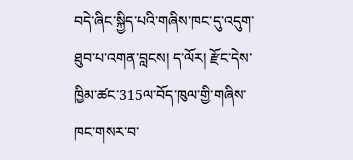བདེ་ཞིང་སྐྱིད་པའི་གཞིས་ཁང་དུ་འདུག་ཐུབ་པ་འགན་བླངས། ད་ལོར། རྫོང་དེས་ཁྱིམ་ཚང་315ལ་བོད་ཁུལ་གྱི་གཞིས་ཁང་གསར་བ་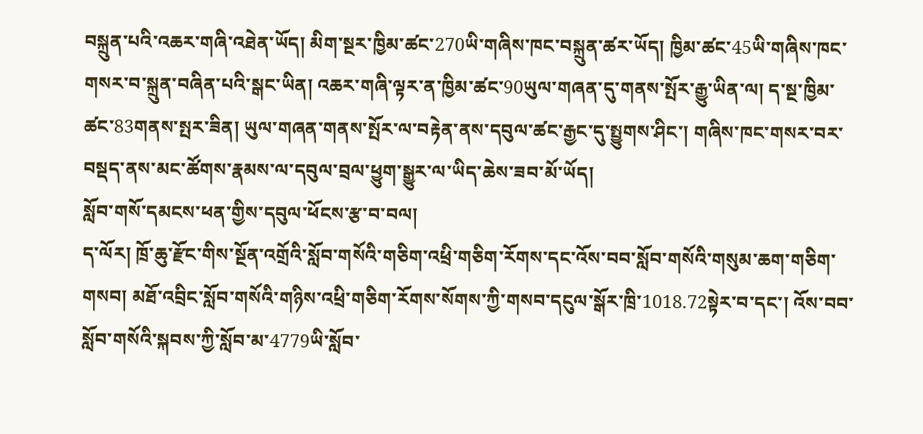བསྐྲུན་པའི་འཆར་གཞི་འཐེན་ཡོད། མིག་སྔར་ཁྱིམ་ཚང་270ཡི་གཞིས་ཁང་བསྐྲུན་ཚར་ཡོད། ཁྱིམ་ཚང་45ཡི་གཞིས་ཁང་གསར་བ་སྐྲུན་བཞིན་པའི་སྒང་ཡིན། འཆར་གཞི་ལྟར་ན་ཁྱིམ་ཚང་90ཡུལ་གཞན་དུ་གནས་སྤོར་རྒྱུ་ཡིན་ལ། ད་སྔ་ཁྱིམ་ཚང་83གནས་སྤར་ཟིན། ཡུལ་གཞན་གནས་སྤོར་ལ་བརྟེན་ནས་དབུལ་ཚང་རྒྱང་དུ་སྤྱུགས་ཤིང་། གཞིས་ཁང་གསར་བར་བསྡད་ནས་མང་ཚོགས་རྣམས་ལ་དབུལ་བྲལ་ཕྱུག་སྒྱུར་ལ་ཡིད་ཆེས་ཟབ་མོ་ཡོད།
སློབ་གསོ་དམངས་ཕན་གྱིས་དབུལ་ཕོངས་རྩ་བ་བལ།
ད་ལོར། ཁྲོ་ཆུ་རྫོང་གིས་སྔོན་འགྲོའི་སློབ་གསོའི་གཅིག་འཕྲི་གཅིག་རོགས་དང་འོས་བབ་སློབ་གསོའི་གསུམ་ཆག་གཅིག་གསབ། མཐོ་འབྲིང་སློབ་གསོའི་གཉིས་འཕྲི་གཅིག་རོགས་སོགས་ཀྱི་གསབ་དངུལ་སྒོར་ཁྲི་1018.72སྟེར་བ་དང་། འོས་བབ་སློབ་གསོའི་སྐབས་ཀྱི་སློབ་མ་4779ཡི་སློབ་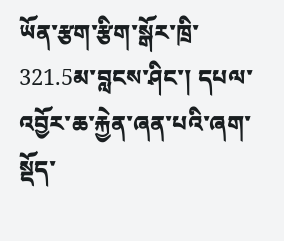ཡོན་རྩག་རྩིག་སྒོར་ཁྲི་321.5མ་བླངས་ཤིང་། དཔལ་འབྱོར་ཆ་རྐྱེན་ཞན་པའི་ཞག་སྡོད་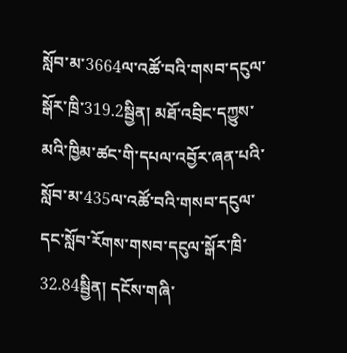སློབ་མ་3664ལ་འཚོ་བའི་གསབ་དངུལ་སྒོར་ཁྲི་319.2སྦྱིན། མཐོ་འབྲིང་དཀྱུས་མའི་ཁྱིམ་ཚང་གི་དཔལ་འབྱོར་ཞན་པའི་སློབ་མ་435ལ་འཚོ་བའི་གསབ་དངུལ་དང་སློབ་རོགས་གསབ་དངུལ་སྒོར་ཁྲི་32.84སྦྱིན། དངོས་གཞི་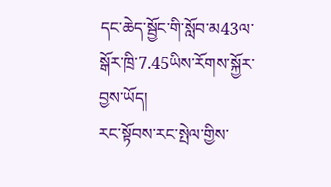དང་ཆེད་སྦྱོང་གི་སློབ་མ43ལ་སྒོར་ཁྲི་7.45ཡིས་རོགས་སྐྱོར་བྱས་ཡོད།
རང་སྟོབས་རང་སྤེལ་གྱིས་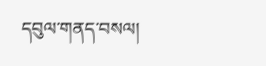དབུལ་གནད་བསལ།